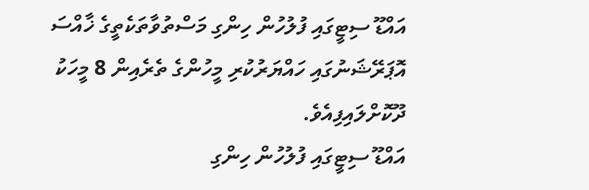އައްޑޫ ސިޓީގައި ފުލުހުން ހިންގި މަސްތުވާތަކެތީގެ ޚާއްސަ އޮޕަރޭޝަނުގައި ހައްޔަރުކުރި މީހުންގެ ތެރެއިން 8 މީހަކު ދޫކޮށްލައިފިއެވެ.
އައްޑޫ ސިޓީގައި ފުލުހުން ހިންގި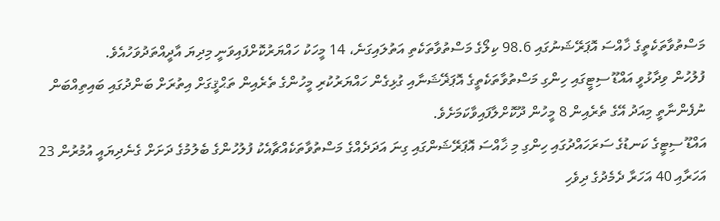މަސްތުވާތަކެތީގެ ޚާއްސަ އޮޕަރޭޝަނުގައި 98.6 ކިލޯގެ މަސްތުވާތަކެތި އަތުލައިގަނެ، 14 މީހަކު ހައްޔަރުކޮށްފައިވަނީ މިދިޔަ އާދީއްތަދުވަހުއެވެ.
ފުލުހުން ވިދާޅުވީ އައްޑޫ ސިޓީގައި ހިންގި މަސްތުވާތަކެތީގެ އޮޕަޜޭޝަނާއި ގުޅިގެން ހައްޔަރުކުރި މީހުންގެ ތެރެއިން ތަޙްޤީގަށް އިތުރަށް ބަންދުގައި ބައިތިއްބަން ނުފެންނާތީ މިއަދު އޭގެ ތެރެއިން 8 މީހުން ދޫކޮށްލާފައިވާކަމަށެވެ.
އައްޑޫ ސިޓީގެ ކަނޑުގެ ސަރަހައްދުގައި ހިންގި މި ޚާއްސަ އޮޕަރޭޝަންގައި ގިނަ އަދަދެއްގެ މަސްތުވާތަކެއްޗާއެކު ފުލުހުންގެ ބެލުމުގެ ދަށަށް ގެނެދިޔައީ އުމުރުން 23 އަހަރާއި 40 އަހަރާ ދެމެދުގެ ދިވެހި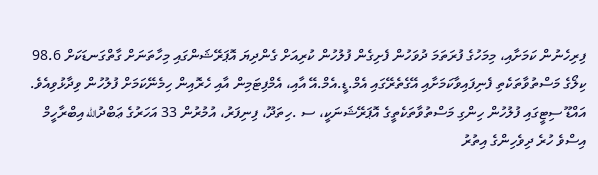ފިރިހެނުން ކަމަށާއި، މިމަހުގެ ފުރަތަމަ ދުވަހުން ފެށިގެން ފުލުހުން ކުރިއަށް ގެންދިޔަ އޮޕަރޭޝަންގައި މިހާތަނަށް ގާތްގަނޑަކަށް 98.6 ކިލޯގެ މަސްތުވާތަކެތި ފެނިފައިވާކަމަށާއި އޭގެތެރޭގައި އެމް.ޑީ.އެމް.އޭ އާއި، އެމްފިޓަމިން އާއި ހެރޮއިން ހިމެނޭކަމަށް ފުލުހުން ވިދާޅުވިއެވެ.
އައްޑޫ ސިޓީގައި ފުލުހުން ހިންގި މަސްތުވާތަކެތީގެ އޮޕަރޭޝަނަކީ، ސ .ހިތަދޫ، ފިނިފަރު، އުމުރުން 33 އަހަރުގެ ޢަބްދުالله އިބްރާހީމް އިސްވެ ހުރެ ދިވެހިންގެ އިތުރު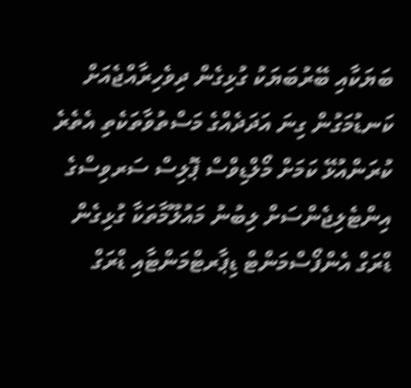ބަޔަކާއި ބޭރުބަޔަކު ގުޅިގެން ދިވެހިރާއްޖެއަށް ކަނޑުމަގުން ގިނަ އަދަދެއްގެ މަސްތުވާތަކެތި އެތެރެ ކުރަންއުޅޭ ކަމަށް މޯލްޑިވްސް ޕޮލިސް ސަރވިސްގެ އިންޓެލިޖެންސަށް ލިބުނު މައުލޫމާތަކާ ގުޅިގެން ޑްރަގް އެންފޯސްމަންޓް ޑިޕާރޓްމަންޓާއި ޑްރަގް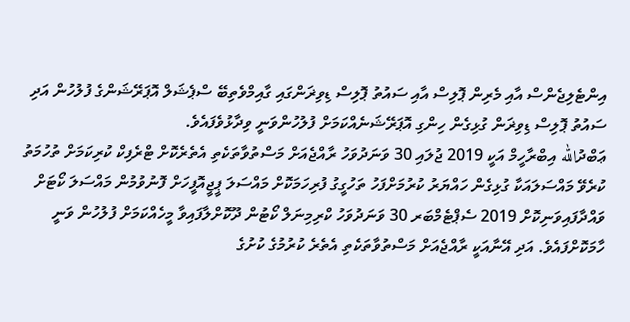އިންޓެލިޖެންސް އާއި މެރިން ޕޮލިސް އާއި ސައުތު ޕޮލިސް ޑިވިޜަންގައި ގާއިމްވެތިބޭ ސްޕެޝަލް އޮޕަރޭޝަންގެ ފުލުހުން އަދި ސައުތު ޕޮލިސް ޑިވިޜަން ގުޅިގެން ހިންގި އޮޕަރޭޝަނެއްކަމަށް ފުލުހުންވަނީ ވިދާޅުވެފައެވެ.
ޢަބްދުالله އިބްރާހީމް އަކީ 2019 ޖުލައި 30 ވަނަދުވަހު ރާއްޖެއަށް މަސްތުވާތަކެތި އެތެރެކޮށް ޓްރެފިކް ކުރިކަމަށް ތުހުމަތު ކުރެވޭ މައްސަލައަކާ ގުޅިގެން ހައްޔަރު ކުރުމަށްފަހު ތަހުގީގު ފުރިހަމަކޮށް މައްސަލަ ޕީޖީއޮފީހަށް ފޮނުވުމުން މައްސަލަ ކޯޓަށް ވައްދާފައިވަނިކޮށް 2019 ސެޕްޓެމްބަރ 30 ވަނަދުވަހު ކްރިމިނަލް ކޯޓުން ދޫކޮށްލާފައިވާ މީހެއްކަމަށް ފުލުހުން ވަނީ ހާމަކޮށްފައެވެ. އަދި އޭނާއަކީ ރާއްޖެއަށް މަސްތުވާތަކެތި އެތެރެ ކުރުމުގެ ކުށުގެ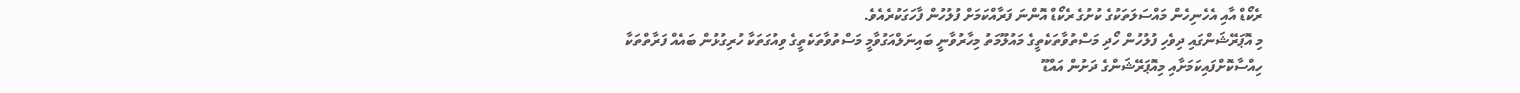ރެކޯޑް އާއި އެހެނިހެން މައްސަލަތަކުގެ ކުށުގެ ރެކޯޑް އޮންނަ ފަރާއްކަމަށް ފުލުހުން ފާހަގަކުރެއެވެ.
މި އޮޕަރޭޝަންގައި ދިވެހި ފުލުހުން ހޯދި މަސްތުވާތަކެތީގެ މައުލޫމަތު މިހާރުވާނީ ބައިނަލްއަގުވާމީ މަސްތުވާތަކެތީގެ ވިއުގަތަކާ ހުރިގުޅުން ބައެއް ފަރާތްތަކާ ހިއްސާކޮށްފައިކަމަށާއި މިއޮޕަރޭޝަންގެ ދަށުން އައްޑޫ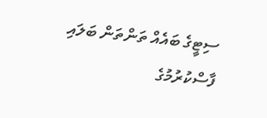ސިޓީގެ ބައެއް ތަންތަން ބަލައި ފާސްކުރުމުގެ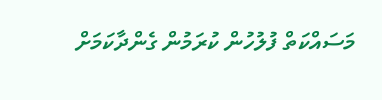މަސައްކަތް ފުލުހުން ކުރަމުން ގެންދާކަމަށް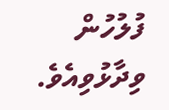ފުލުހުން ވިދާޅުވިއެވެ.